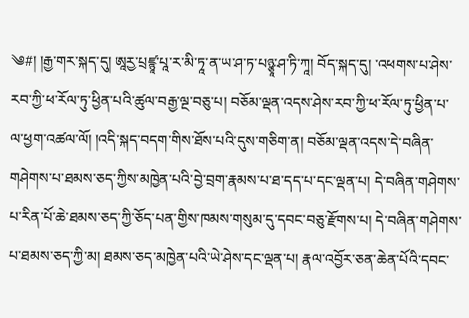༄#། །རྒྱ་གར་སྐད་དུ། ཨཱརྱ་པྲཛྙཱ་པཱ་ར་མི་ཏཱ་ན་ཡ་ཤ་ཏ་པཉྩཱ་ཤ་ཏི་ཀཱ། བོད་སྐད་དུ། ་འཕགས་པ་ཤེས་རབ་ཀྱི་ཕ་རོལ་ཏུ་ཕྱིན་པའི་ཚུལ་བརྒྱ་ལྔ་བཅུ་པ། བཅོམ་ལྡན་འདས་ཤེས་རབ་ཀྱི་ཕ་རོལ་ཏུ་ཕྱིན་པ་ལ་ཕྱག་འཚལ་ལོ། །འདི་སྐད་བདག་གིས་ཐོས་པའི་དུས་གཅིག་ན། བཅོམ་ལྡན་འདས་དེ་བཞིན་གཤེགས་པ་ཐམས་ཅད་ཀྱིས་མཁྱེན་པའི་བྱེ་བྲག་རྣམས་པ་ཐ་དད་པ་དང་ལྡན་པ། དེ་བཞིན་གཤེགས་པ་རིན་པོ་ཆེ་ཐམས་ཅད་ཀྱི་ཅོད་པན་གྱིས་ཁམས་གསུམ་དུ་དབང་བཅུ་རྫོགས་པ། དེ་བཞིན་གཤེགས་པ་ཐམས་ཅད་ཀྱི་མ། ཐམས་ཅད་མཁྱེན་པའི་ཡེ་ཤེས་དང་ལྡན་པ། རྣལ་འབྱོར་ཅན་ཆེན་པོའི་དབང་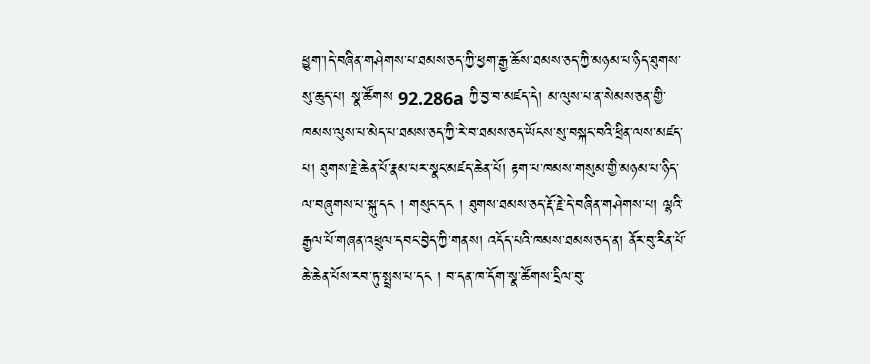ཕྱུག་།དེ་བཞིན་གཤེགས་པ་ཐམས་ཅད་ཀྱི་ཕྱག་རྒྱ་ཆོས་ཐམས་ཅད་ཀྱི་མཉམ་པ་ཉིད་ཐུགས་སུ་ཆུད་པ། སྣ་ཚོགས 92.286a ཀྱི་བྱ་བ་མཛད་དེ། མ་ལུས་པ་ན་སེམས་ཅན་གྱི་ཁམས་ལུས་པ་མེད་པ་ཐམས་ཅད་ཀྱི་རེ་བ་ཐམས་ཅད་ཡོངས་སུ་བསྐང་བའི་ཕྲིན་ལས་མཛད་པ། ཐུགས་རྗེ་ཆེན་པོ་རྣམ་པར་སྣང་མཛད་ཆེན་པོ། རྟག་པ་ཁམས་གསུམ་གྱི་མཉམ་པ་ཉིད་ལ་བཞུགས་པ་སྐུ་དང ། གསུང་དང ། ཐུགས་ཐམས་ཅད་རྡོ་རྗེ་དེ་བཞིན་གཤེགས་པ། ལྷའི་རྒྱལ་པོ་གཞན་འཕྲུལ་དབང་བྱེད་ཀྱི་གནས། འདོད་པའི་ཁམས་ཐམས་ཅད་ན། ནོར་བུ་རིན་པོ་ཆེ་ཆེན་པོས་རབ་ཏུ་སྤྲས་པ་དང ། བ་དན་ཁ་དོག་སྣ་ཚོགས་དྲིལ་བུ་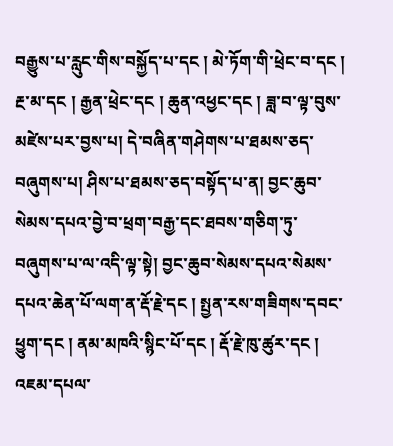བརྒྱུས་པ་རླུང་གིས་བསྐྱོད་པ་དང ། མེ་ཏོག་གི་ཕྲེང་བ་དང ། རྔ་མ་དང ། རྒྱན་ཕྲེང་དང ། ཆུན་འཕྱང་དང ། ཟླ་བ་ལྟ་བུས་མཛེས་པར་བྱས་པ། དེ་བཞིན་གཤེགས་པ་ཐམས་ཅད་བཞུགས་པ། ཤིས་པ་ཐམས་ཅད་བསྟོད་པ་ན། བྱང་ཆུབ་སེམས་དཔའ་བྱེ་བ་ཕྲག་བརྒྱ་དང་ཐབས་གཅིག་ཏུ་བཞུགས་པ་ལ་འདི་ལྟ་སྟེ། བྱང་ཆུབ་སེམས་དཔའ་སེམས་དཔའ་ཆེན་པོ་ལག་ན་རྡོ་རྗེ་དང ། སྤྱན་རས་གཟིགས་དབང་ཕྱུག་དང ། ནམ་མཁའི་སྙིང་པོ་དང ། རྡོ་རྗེ་ཁུ་ཚུར་དང ། འཇམ་དཔལ་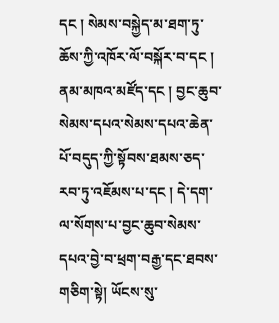དང ། སེམས་བསྐྱེད་མ་ཐག་ཏུ་ཆོས་ཀྱི་འཁོར་ལོ་བསྐོར་བ་དང ། ནམ་མཁའ་མཛོད་དང ། བྱང་ཆུབ་སེམས་དཔའ་སེམས་དཔའ་ཆེན་པོ་བདུད་ཀྱི་སྟོབས་ཐམས་ཅད་རབ་ཏུ་འཇོམས་པ་དང ། དེ་དག་ལ་སོགས་པ་བྱང་ཆུབ་སེམས་དཔའ་བྱེ་བ་ཕྲག་བརྒྱ་དང་ཐབས་གཅིག་སྟེ། ཡོངས་སུ་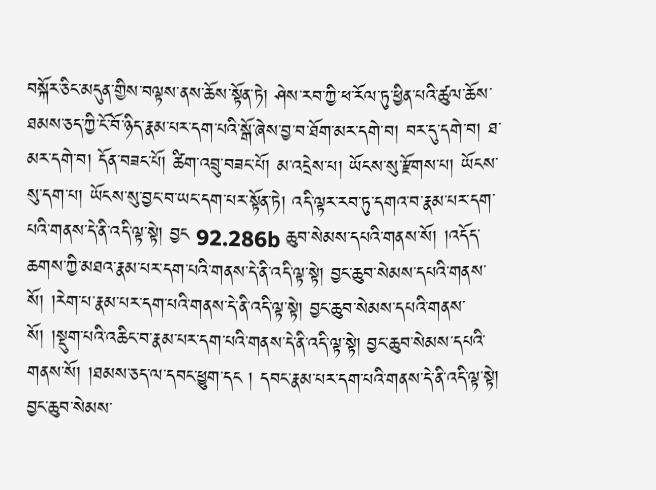བསྐོར་ཅིང་མདུན་གྱིས་བལྟས་ནས་ཆོས་སྟོན་ཏེ། ཤེས་རབ་ཀྱི་ཕ་རོལ་ཏུ་ཕྱིན་པའི་ཚུལ་ཆོས་ཐམས་ཅད་ཀྱི་ངོ་བོ་ཉིད་རྣམ་པར་དག་པའི་སྒོ་ཞེས་བྱ་བ་ཐོག་མར་དགེ་བ། བར་དུ་དགེ་བ། ཐ་མར་དགེ་བ། དོན་བཟང་པོ། ཚིག་འབྲུ་བཟང་པོ། མ་འདྲེས་པ། ཡོངས་སུ་རྫོགས་པ། ཡོངས་སུ་དག་པ། ཡོངས་སུ་བྱང་བ་ཡང་དག་པར་སྟོན་ཏེ། འདི་ལྟར་རབ་ཏུ་དགའ་བ་རྣམ་པར་དག་པའི་གནས་དེ་ནི་འདི་ལྟ་སྟེ། བྱང 92.286b ཆུབ་སེམས་དཔའི་གནས་སོ། །འདོད་ཆགས་ཀྱི་མཐའ་རྣམ་པར་དག་པའི་གནས་དེ་ནི་འདི་ལྟ་སྟེ། བྱང་ཆུབ་སེམས་དཔའི་གནས་སོ། །རེག་པ་རྣམ་པར་དག་པའི་གནས་དེ་ནི་འདི་ལྟ་སྟེ། བྱང་ཆུབ་སེམས་དཔའི་གནས་སོ། །སྡུག་པའི་འཆིང་བ་རྣམ་པར་དག་པའི་གནས་དེ་ནི་འདི་ལྟ་སྟེ། བྱང་ཆུབ་སེམས་དཔའི་གནས་སོ། །ཐམས་ཅད་ལ་དབང་ཕྱུག་དང ། དབང་རྣམ་པར་དག་པའི་གནས་དེ་ནི་འདི་ལྟ་སྟེ། བྱང་ཆུབ་སེམས་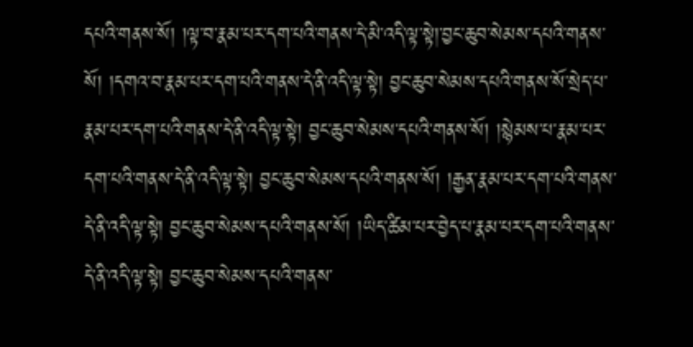དཔའི་གནས་སོ། །ལྟ་བ་རྣམ་པར་དག་པའི་གནས་དེ་མི་འདི་ལྟ་སྟེ།་བྱང་ཆུབ་སེམས་དཔའི་གནས་སོ། །དགའ་བ་རྣམ་པར་དག་པའི་གནས་དེ་ནི་འདི་ལྟ་སྟེ། བྱང་ཆུབ་སེམས་དཔའི་གནས་སོ་སྲེད་པ་རྣམ་པར་དག་པའི་གནས་དེ་ནི་འདི་ལྟ་སྟེ། བྱང་ཆུབ་སེམས་དཔའི་གནས་སོ། །སྙེམས་པ་རྣམ་པར་དག་པའི་གནས་དེ་ནི་འདི་ལྟ་སྟེ། བྱང་ཆུབ་སེམས་དཔའི་གནས་སོ། །རྒྱན་རྣམ་པར་དག་པའི་གནས་དེ་ནི་འདི་ལྟ་སྟེ། བྱང་ཆུབ་སེམས་དཔའི་གནས་སོ། །ཡིད་ཚིམ་པར་བྱེད་པ་རྣམ་པར་དག་པའི་གནས་དེ་ནི་འདི་ལྟ་སྟེ། བྱང་ཆུབ་སེམས་དཔའི་གནས་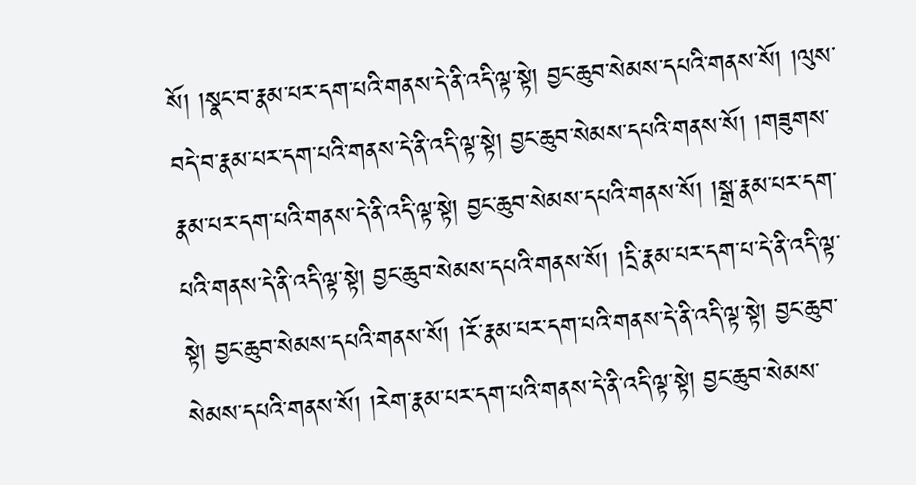སོ། །སྣང་བ་རྣམ་པར་དག་པའི་གནས་དེ་ནི་འདི་ལྟ་སྟེ། བྱང་ཆུབ་སེམས་དཔའི་གནས་སོ། །ལུས་བདེ་བ་རྣམ་པར་དག་པའི་གནས་དེ་ནི་འདི་ལྟ་སྟེ། བྱང་ཆུབ་སེམས་དཔའི་གནས་སོ། །གཟུགས་རྣམ་པར་དག་པའི་གནས་དེ་ནི་འདི་ལྟ་སྟེ། བྱང་ཆུབ་སེམས་དཔའི་གནས་སོ། །སྒྲ་རྣམ་པར་དག་པའི་གནས་དེ་ནི་འདི་ལྟ་སྟེ། བྱང་ཆུབ་སེམས་དཔའི་གནས་སོ། །དྲི་རྣམ་པར་དག་པ་དེ་ནི་འདི་ལྟ་སྟེ། བྱང་ཆུབ་སེམས་དཔའི་གནས་སོ། །རོ་རྣམ་པར་དག་པའི་གནས་དེ་ནི་འདི་ལྟ་སྟེ། བྱང་ཆུབ་སེམས་དཔའི་གནས་སོ། །རེག་རྣམ་པར་དག་པའི་གནས་དེ་ནི་འདི་ལྟ་སྟེ། བྱང་ཆུབ་སེམས་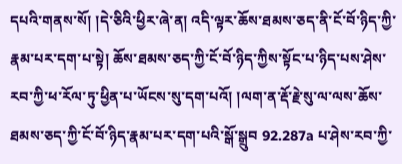དཔའི་གནས་སོ། །དེ་ཅིའི་ཕྱིར་ཞེ་ན། འདི་ལྟར་ཆོས་ཐམས་ཅད་ནི་ངོ་བོ་ཉིད་ཀྱི་རྣམ་པར་དག་པ་སྟེ། ཆོས་ཐམས་ཅད་ཀྱི་ངོ་བོ་ཉིད་ཀྱིས་སྟོང་པ་ཉིད་པས་ཤེས་རབ་ཀྱི་ཕ་རོལ་ཏུ་ཕྱིན་པ་ཡོངས་སུ་དག་པའོ། །ལག་ན་རྡོ་རྗེ་སུ་ལ་ལས་ཆོས་ཐམས་ཅད་ཀྱི་ངོ་བོ་ཉིད་རྣམ་པར་དག་པའི་སྒོ་སྒྲུབ 92.287a པ་ཤེས་རབ་ཀྱི་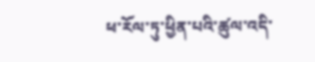ཕ་རོལ་ཏུ་ཕྱིན་པའི་ཚུལ་འདི་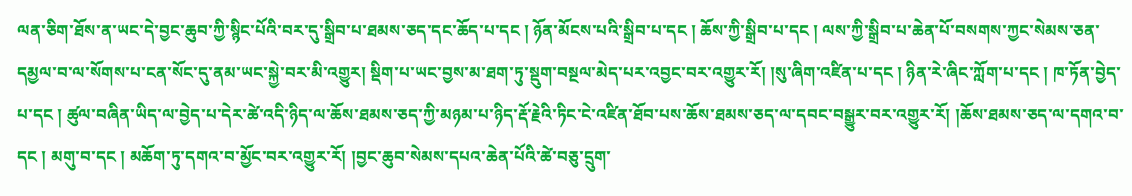ལན་ཅིག་ཐོས་ན་ཡང་དེ་བྱང་ཆུབ་ཀྱི་སྙིང་པོའི་བར་དུ་སྒྲིབ་པ་ཐམས་ཅད་དང་ཆོད་པ་དང ། ཉོན་མོངས་པའི་སྒྲིབ་པ་དང ། ཆོས་ཀྱི་སྒྲིབ་པ་དང ། ལས་ཀྱི་སྒྲིབ་པ་ཆེན་པོ་བསགས་ཀྱང་སེམས་ཅན་དམྱལ་བ་ལ་སོགས་པ་ངན་སོང་དུ་ནམ་ཡང་སྐྱེ་བར་མི་འགྱུར། སྡིག་པ་ཡང་བྱས་མ་ཐག་ཏུ་སྡུག་བསྔལ་མེད་པར་འབྱང་བར་འགྱུར་རོ། །སུ་ཞིག་འཛིན་པ་དང ། ཉིན་རེ་ཞིང་ཀློག་པ་དང ། ཁ་ཏོན་བྱེད་པ་དང ། ཚུལ་བཞིན་ཡིད་ལ་བྱེད་པ་དེར་ཚེ་འདི་ཉིད་ལ་ཆོས་ཐམས་ཅད་ཀྱི་མཉམ་པ་ཉིད་རྡོ་རྗེའི་ཏིང་ངེ་འཛིན་ཐོབ་པས་ཆོས་ཐམས་ཅད་ལ་དབང་བསྒྱུར་བར་འགྱུར་རོ། །ཆོས་ཐམས་ཅད་ལ་དགའ་བ་དང ། མགུ་བ་དང ། མཆོག་ཏུ་དགའ་བ་མྱོང་བར་འགྱུར་རོ། །བྱང་ཆུབ་སེམས་དཔའ་ཆེན་པོའི་ཚེ་བཅུ་དྲུག་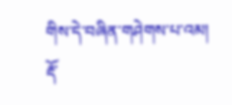གིས་དེ་བཞིན་གཤེགས་པ་འམ། རྡོ་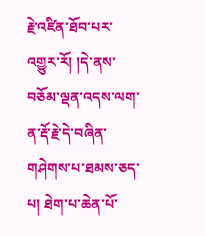རྗེ་འཛིན་ཐོབ་པར་འགྱུར་རོ། །དེ་ནས་བཅོམ་ལྡན་འདས་ལག་ན་རྡོ་རྗེ་དེ་བཞིན་གཤེགས་པ་ཐམས་ཅད་པ། ཐེག་པ་ཆེན་པོ་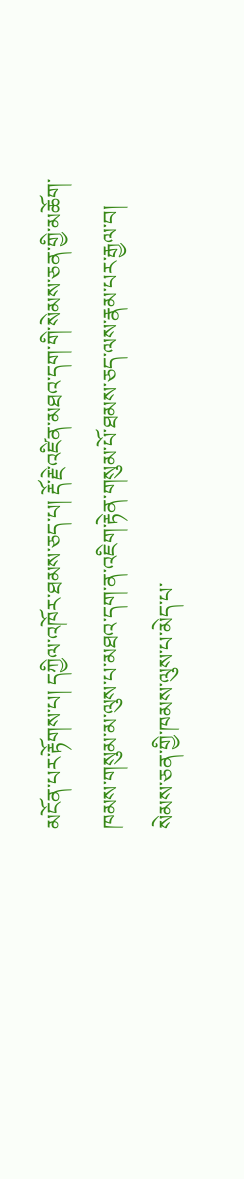མངོན་པར་རྟོགས་པ། དཀྱིལ་འཁོར་ཐམས་ཅད་པ། རྡོ་རྗེ་འཛིན་མཐའ་དག་གི་སེམས་ཅན་གྱི་མཆོག་ཁམས་གསུམ་མ་ལུས་པ་མཐའ་དག་ན་འཇིག་རྟེན་གསུམ་པོ་ཐམས་ཅད་ལས་རྣམ་པར་རྒྱལ་བ། སེམས་ཅན་གྱི་ཁམས་ལུས་པ་མེད་པ་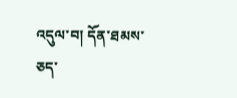འདུལ་བ། དོན་ཐམས་ཅད་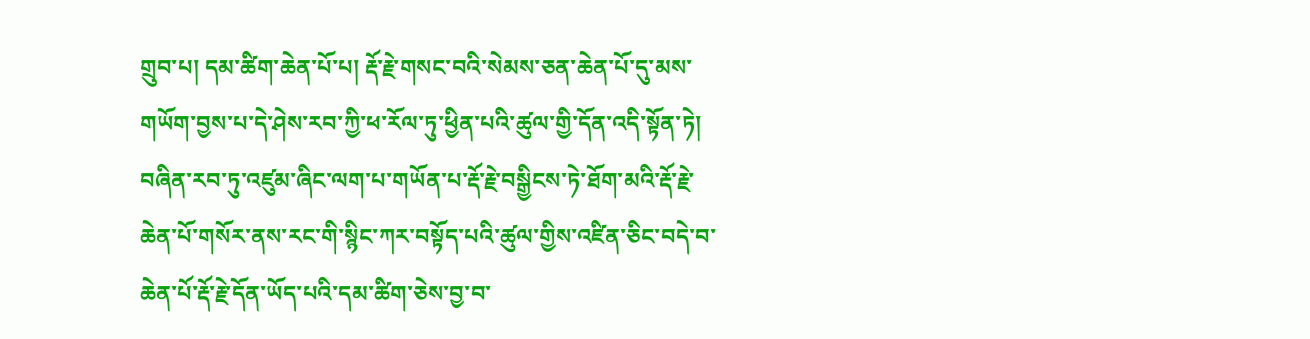གྲུབ་པ། དམ་ཚིག་ཆེན་པོ་པ། རྡོ་རྗེ་གསང་བའི་སེམས་ཅན་ཆེན་པོ་དུ་མས་གཡོག་བྱས་པ་དེ་ཤེས་རབ་ཀྱི་ཕ་རོལ་ཏུ་ཕྱིན་པའི་ཚུལ་གྱི་དོན་འདི་སྟོན་ཏེ། བཞིན་རབ་ཏུ་འཛུམ་ཞིང་ལག་པ་གཡོན་པ་རྡོ་རྗེ་བསྒྱིངས་ཏེ་ཐོག་མའི་རྡོ་རྗེ་ཆེན་པོ་གསོར་ནས་རང་གི་སྙིང་ཀར་བསྟོད་པའི་ཚུལ་གྱིས་འཛིན་ཅིང་བདེ་བ་ཆེན་པོ་རྡོ་རྗེ་དོན་ཡོད་པའི་དམ་ཚིག་ཅེས་བྱ་བ་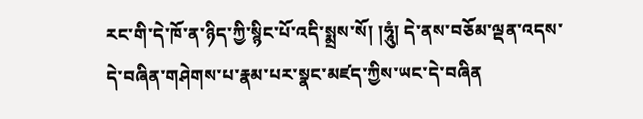རང་གི་དེ་ཁོ་ན་ཉིད་ཀྱི་སྙིང་པོ་འདི་སྨྲས་སོ། །ཧཱུཾ། དེ་ནས་བཅོམ་ལྡན་འདས་དེ་བཞིན་གཤེགས་པ་རྣམ་པར་སྣང་མཛད་ཀྱིས་ཡང་དེ་བཞིན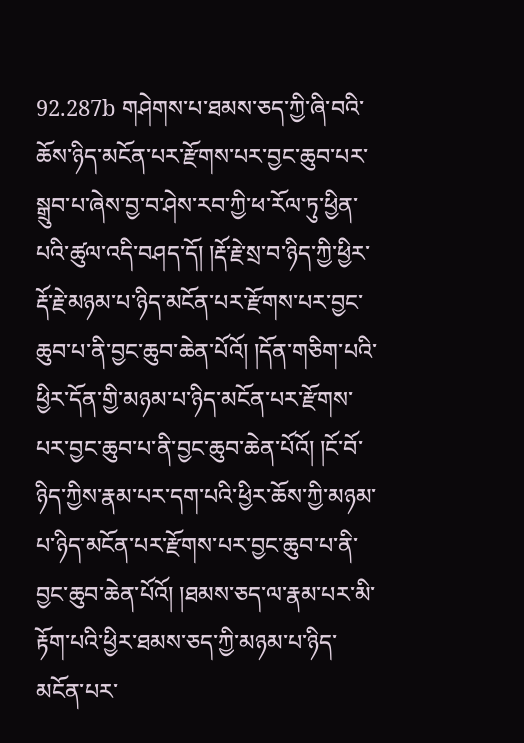92.287b གཤེགས་པ་ཐམས་ཅད་ཀྱི་ཞི་བའི་ཆོས་ཉིད་མངོན་པར་རྫོགས་པར་བྱང་ཆུབ་པར་སྒྲུབ་པ་ཞེས་བྱ་བ་ཤེས་རབ་ཀྱི་ཕ་རོལ་ཏུ་ཕྱིན་པའི་ཚུལ་འདི་བཤད་དོ། །རྡོ་རྗེ་སྲ་བ་ཉིད་ཀྱི་ཕྱིར་རྡོ་རྗེ་མཉམ་པ་ཉིད་མངོན་པར་རྫོགས་པར་བྱང་ཆུབ་པ་ནི་བྱང་ཆུབ་ཆེན་པོའོ། །དོན་གཅིག་པའི་ཕྱིར་དོན་གྱི་མཉམ་པ་ཉིད་མངོན་པར་རྫོགས་པར་བྱང་ཆུབ་པ་ནི་བྱང་ཆུབ་ཆེན་པོའོ། །ངོ་བོ་ཉིད་ཀྱིས་རྣམ་པར་དག་པའི་ཕྱིར་ཆོས་ཀྱི་མཉམ་པ་ཉིད་མངོན་པར་རྫོགས་པར་བྱང་ཆུབ་པ་ནི་བྱང་ཆུབ་ཆེན་པོའོ། །ཐམས་ཅད་ལ་རྣམ་པར་མི་རྟོག་པའི་ཕྱིར་ཐམས་ཅད་ཀྱི་མཉམ་པ་ཉིད་མངོན་པར་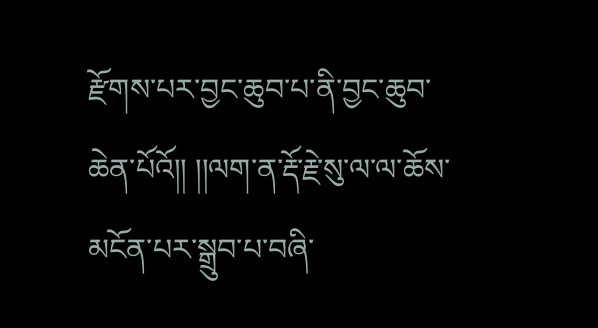རྫོགས་པར་བྱང་ཆུབ་པ་ནི་བྱང་ཆུབ་ཆེན་པོའོ།། །།ལག་ན་རྡོ་རྗེ་སུ་ལ་ལ་ཆོས་མངོན་པར་སྒྲུབ་པ་བཞི་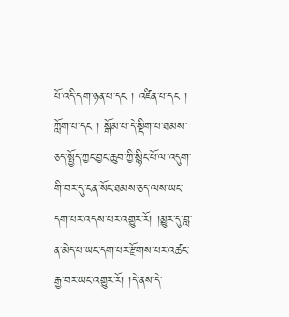པོ་འདི་དག་ཉན་པ་དང ། འཛིན་པ་དང ། ཀློག་པ་དང ། སྒོམ་པ་དེ་སྡིག་པ་ཐམས་ཅད་སྤྱོད་ཀྱང་བྱང་ཆུབ་ཀྱི་སྙིང་པོ་ལ་འདུག་གི་བར་དུ་ངན་སོང་ཐམས་ཅད་ལས་ཡང་དག་པར་འདས་པར་འགྱུར་རོ། །མྱུར་དུ་བླ་ན་མེད་པ་ཡང་དག་པར་རྫོགས་པར་འཚང་རྒྱ་བར་ཡང་འགྱུར་རོ། །དེ་ནས་དེ་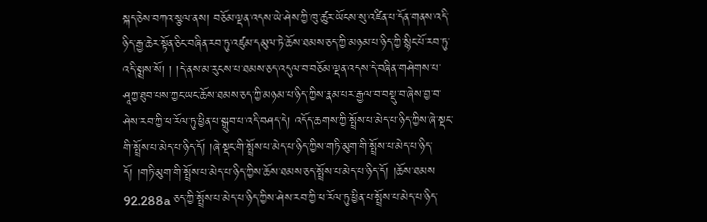སྐད་ཅེས་བཀའ་སྩལ་ནས། བཅོམ་ལྡན་འདས་ཡེ་ཤེས་ཀྱི་ཁུ་ཚུར་ཡོངས་སུ་འཛིན་པ་དོན་གནས་འདི་ཉིད་རྒྱ་ཆེར་སྟོན་ཅིང་བཞིན་རབ་ཏུ་འཛུམ་དམུལ་ཏེ་ཆོས་ཐམས་ཅད་ཀྱི་མཉམ་པ་ཉིད་ཀྱི་སྙིང་པོ་རབ་ཏུ་འདི་སྨྲས་སོ། ། །དེ་ནས་མ་རུངས་པ་ཐམས་ཅད་འདུལ་བ་བཅོམ་ལྡན་འདས་དེ་བཞིན་གཤེགས་པ་ཤཱཀྱ་ཐུབ་པས་ཀྱང་ཡང་ཆོས་ཐམས་ཅད་ཀྱི་མཉམ་པ་ཉིད་ཀྱིས་རྣམ་པར་རྒྱལ་བ་བསྡུ་བ་ཞེས་བྱ་བ་ཤེས་རབ་ཀྱི་ཕ་རོལ་ཏུ་ཕྱིན་པ་སྒྲུབ་པ་འདི་བཤད་དེ། འདོད་ཆགས་ཀྱི་སྤྲོས་པ་མེད་པ་ཉིད་ཀྱིས་ཞེ་སྡང་གི་སྤྲོས་པ་མེད་པ་ཉིད་དོ། །ཞེ་སྡང་གི་སྤྲོས་པ་མེད་པ་ཉིད་ཀྱིས་གཏི་མུག་གི་སྤྲོས་པ་མེད་པ་ཉིད་དོ། །གཏི་མུག་གི་སྤྲོས་པ་མེད་པ་ཉིད་ཀྱིས་ཆོས་ཐམས་ཅད་སྤྲོས་པ་མེད་པ་ཉིད་དོ། །ཆོས་ཐམས 92.288a ཅད་ཀྱི་སྤྲོས་པ་མེད་པ་ཉིད་ཀྱིས་ཤེས་རབ་ཀྱི་ཕ་རོལ་ཏུ་ཕྱིན་པ་སྤྲོས་པ་མེད་པ་ཉིད་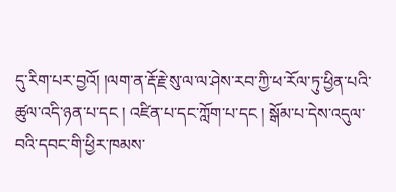དུ་རིག་པར་བྱའོ། །ལག་ན་རྡོ་རྗེ་སུ་ལ་ལ་ཤེས་རབ་ཀྱི་ཕ་རོལ་ཏུ་ཕྱིན་པའི་ཚུལ་འདི་ཉན་པ་དང ། འཛིན་པ་དང་ཀློག་པ་དང ། སྒོམ་པ་དེས་འདུལ་བའི་དབང་གི་ཕྱིར་ཁམས་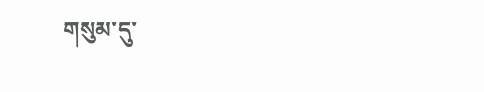གསུམ་དུ་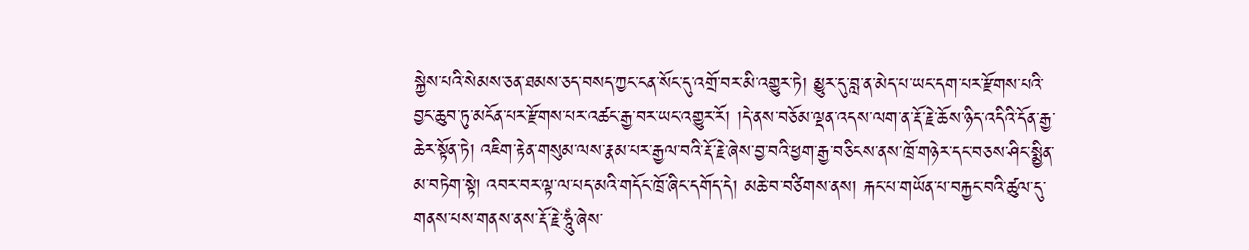སྐྱེས་པའི་སེམས་ཅན་ཐམས་ཅད་བསད་ཀྱང་ངན་སོང་དུ་འགྲོ་བར་མི་འགྱུར་ཏེ། མྱུར་དུ་བླ་ན་མེད་པ་ཡང་དག་པར་རྫོགས་པའི་བྱང་ཆུབ་ཏུ་མངོན་པར་རྫོགས་པར་འཚང་རྒྱ་བར་ཡང་འགྱུར་རོ། །དེ་ནས་བཅོམ་ལྡན་འདས་ལག་ན་རྡོ་རྗེ་ཆོས་ཉིད་འདིའི་དོན་རྒྱ་ཆེར་སྟོན་ཏེ། འཇིག་རྟེན་གསུམ་ལས་རྣམ་པར་རྒྱལ་བའི་རྡོ་རྗེ་ཞེས་བྱ་བའི་ཕྱག་རྒྱ་བཅིངས་ནས་ཁྲོ་གཉེར་དང་བཅས་ཤིང་སྨྱིན་མ་བཏེག་སྟེ། འབར་བར་ལྟ་ལ་པད་མའི་གདོང་ཁྲོ་ཞིང་དགོད་དེ། མཆེ་བ་བཙིགས་ནས། རྐང་པ་གཡོན་པ་བརྐྱང་བའི་ཚུལ་དུ་གནས་པས་གནས་ནས་རྡོ་རྗེ་ཧཱུཾ་ཞེས་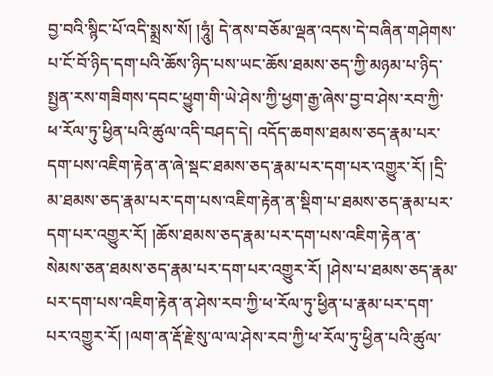བྱ་བའི་སྙིང་པོ་འདི་སྨྲས་སོ། །ཧཱུཾ། དེ་ནས་བཅོམ་ལྡན་འདས་དེ་བཞིན་གཤེགས་པ་ངོ་བོ་ཉིད་དག་པའི་ཆོས་ཉིད་པས་ཡང་ཆོས་ཐམས་ཅད་ཀྱི་མཉམ་པ་ཉིད་སྤྱན་རས་གཟིགས་དབང་ཕྱུག་གི་ཡེ་ཤེས་ཀྱི་ཕྱག་རྒྱ་ཞེས་བྱ་བ་ཤེས་རབ་ཀྱི་ཕ་རོལ་ཏུ་ཕྱིན་པའི་ཚུལ་འདི་བཤད་དེ། འདོད་ཆགས་ཐམས་ཅད་རྣམ་པར་དག་པས་འཇིག་རྟེན་ན་ཞེ་སྡང་ཐམས་ཅད་རྣམ་པར་དག་པར་འགྱུར་རོ། །དྲི་མ་ཐམས་ཅད་རྣམ་པར་དག་པས་འཇིག་རྟེན་ན་སྡིག་པ་ཐམས་ཅད་རྣམ་པར་དག་པར་འགྱུར་རོ། །ཆོས་ཐམས་ཅད་རྣམ་པར་དག་པས་འཇིག་རྟེན་ན་སེམས་ཅན་ཐམས་ཅད་རྣམ་པར་དག་པར་འགྱུར་རོ། །ཤེས་པ་ཐམས་ཅད་རྣམ་པར་དག་པས་འཇིག་རྟེན་ན་ཤེས་རབ་ཀྱི་ཕ་རོལ་ཏུ་ཕྱིན་པ་རྣམ་པར་དག་པར་འགྱུར་རོ། །ལག་ན་རྡོ་རྗེ་སུ་ལ་ལ་ཤེས་རབ་ཀྱི་ཕ་རོལ་ཏུ་ཕྱིན་པའི་ཚུལ་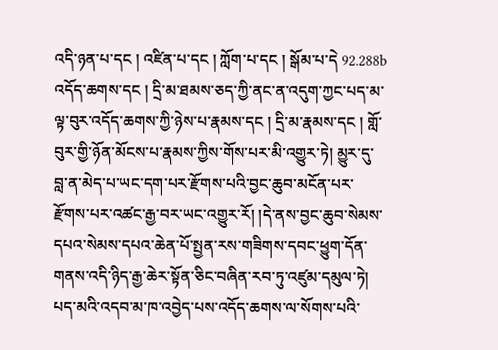འདི་ཉན་པ་དང ། འཛིན་པ་དང ། ཀློག་པ་དང ། སྒོམ་པ་དེ 92.288b འདོད་ཆགས་དང ། དྲི་མ་ཐམས་ཅད་ཀྱི་ནང་ན་འདུག་ཀྱང་པད་མ་ལྟ་བུར་འདོད་ཆགས་ཀྱི་ཉེས་པ་རྣམས་དང ། དྲི་མ་རྣམས་དང ། གློ་བུར་གྱི་ཉོན་མོངས་པ་རྣམས་ཀྱིས་གོས་པར་མི་འགྱུར་ཏེ། མྱུར་དུ་བླ་ན་མེད་པ་ཡང་དག་པར་རྫོགས་པའི་བྱང་ཆུབ་མངོན་པར་རྫོགས་པར་འཚང་རྒྱ་བར་ཡང་འགྱུར་རོ། །དེ་ནས་བྱང་ཆུབ་སེམས་དཔའ་སེམས་དཔའ་ཆེན་པོ་སྤྱན་རས་གཟིགས་དབང་ཕྱུག་དོན་གནས་འདི་ཉིད་རྒྱ་ཆེར་སྟོན་ཅིང་བཞིན་རབ་ཏུ་འཛུམ་དམུལ་ཏེ། པད་མའི་འདབ་མ་ཁ་འབྱེད་པས་འདོད་ཆགས་ལ་སོགས་པའི་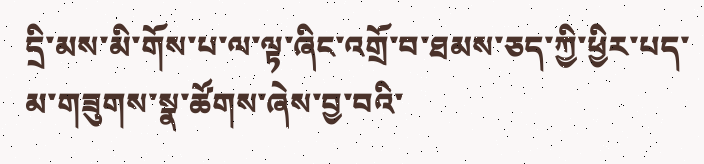དྲི་མས་མི་གོས་པ་ལ་ལྟ་ཞིང་འགྲོ་བ་ཐམས་ཅད་ཀྱི་ཕྱིར་པད་མ་གཟུགས་སྣ་ཚོགས་ཞེས་བྱ་བའི་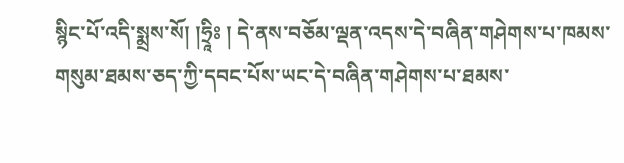སྙིང་པོ་འདི་སྨྲས་སོ། །ཧྲཱིཿ ། དེ་ནས་བཅོམ་ལྡན་འདས་དེ་བཞིན་གཤེགས་པ་ཁམས་གསུམ་ཐམས་ཅད་ཀྱི་དབང་པོས་ཡང་དེ་བཞིན་གཤེགས་པ་ཐམས་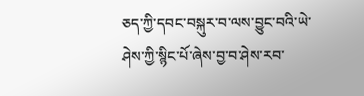ཅད་ཀྱི་དབང་བསྐུར་བ་ལས་བྱུང་བའི་ཡེ་ཤེས་ཀྱི་སྙིང་པོ་ཞེས་བྱ་བ་ཤེས་རབ་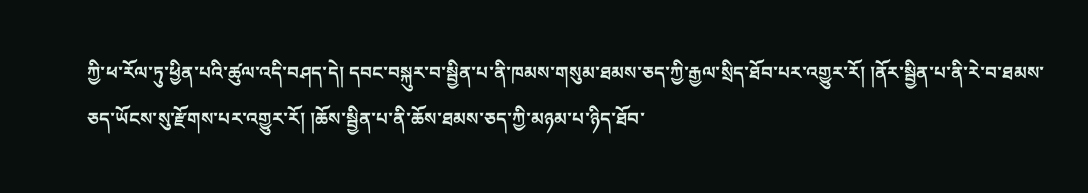ཀྱི་ཕ་རོལ་ཏུ་ཕྱིན་པའི་ཚུལ་འདི་བཤད་དེ། དབང་བསྐུར་བ་སྦྱིན་པ་ནི་ཁམས་གསུམ་ཐམས་ཅད་ཀྱི་རྒྱལ་སྲིད་ཐོབ་པར་འགྱུར་རོ། །ནོར་སྦྱིན་པ་ནི་རེ་བ་ཐམས་ཅད་ཡོངས་སུ་རྫོགས་པར་འགྱུར་རོ། །ཆོས་སྦྱིན་པ་ནི་ཆོས་ཐམས་ཅད་ཀྱི་མཉམ་པ་ཉིད་ཐོབ་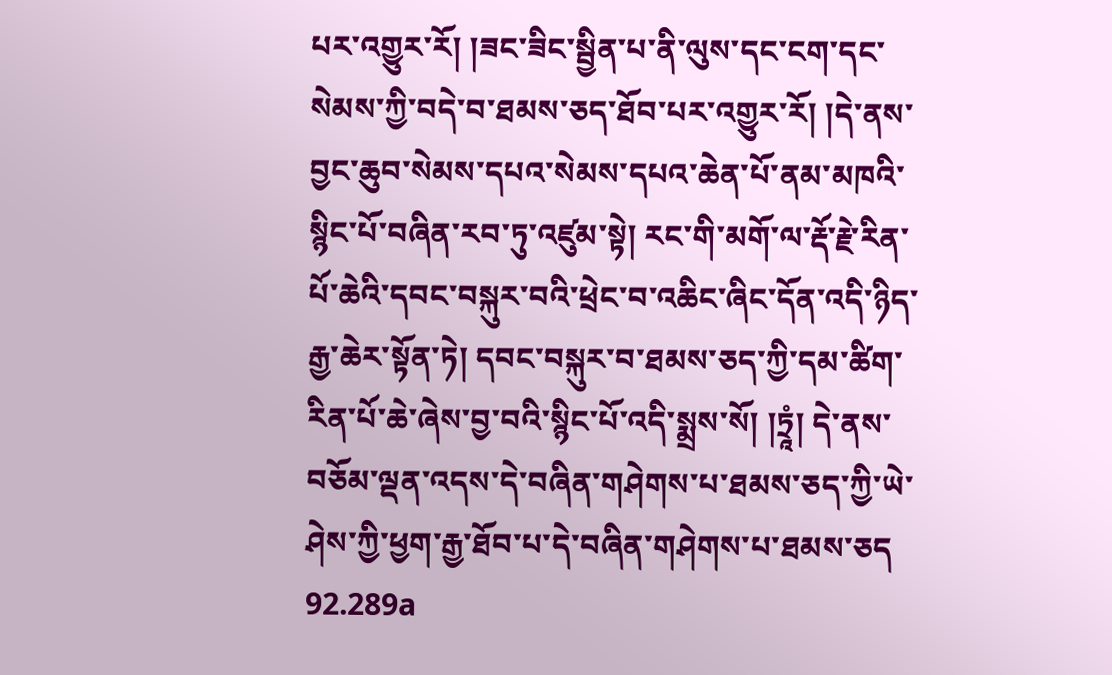པར་འགྱུར་རོ། །ཟང་ཟིང་སྦྱིན་པ་ནི་ལུས་དང་ངག་དང་སེམས་ཀྱི་བདེ་བ་ཐམས་ཅད་ཐོབ་པར་འགྱུར་རོ། །དེ་ནས་བྱང་ཆུབ་སེམས་དཔའ་སེམས་དཔའ་ཆེན་པོ་ནམ་མཁའི་སྙིང་པོ་བཞིན་རབ་ཏུ་འཛུམ་སྟེ། རང་གི་མགོ་ལ་རྡོ་རྗེ་རིན་པོ་ཆེའི་དབང་བསྐུར་བའི་ཕྲེང་བ་འཆིང་ཞིང་དོན་འདི་ཉིད་རྒྱ་ཆེར་སྟོན་ཏེ། དབང་བསྐུར་བ་ཐམས་ཅད་ཀྱི་དམ་ཚིག་རིན་པོ་ཆེ་ཞེས་བྱ་བའི་སྙིང་པོ་འདི་སྨྲས་སོ། །ཏྲཱཾ། དེ་ནས་བཅོམ་ལྡན་འདས་དེ་བཞིན་གཤེགས་པ་ཐམས་ཅད་ཀྱི་ཡེ་ཤེས་ཀྱི་ཕྱག་རྒྱ་ཐོབ་པ་དེ་བཞིན་གཤེགས་པ་ཐམས་ཅད 92.289a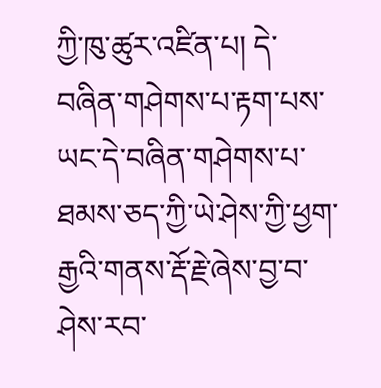ཀྱི་ཁུ་ཚུར་འཛིན་པ། དེ་བཞིན་གཤེགས་པ་རྟག་པས་ཡང་དེ་བཞིན་གཤེགས་པ་ཐམས་ཅད་ཀྱི་ཡེ་ཤེས་ཀྱི་ཕྱག་རྒྱའི་གནས་རྡོ་རྗེ་ཞེས་བྱ་བ་ཤེས་རབ་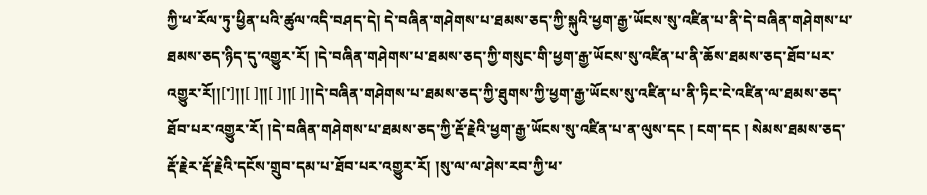ཀྱི་ཕ་རོལ་ཏུ་ཕྱིན་པའི་ཚུལ་འདི་བཤད་དེ། དེ་བཞིན་གཤེགས་པ་ཐམས་ཅད་ཀྱི་སྐུའི་ཕྱག་རྒྱ་ཡོངས་སུ་འཛིན་པ་ནི་དེ་བཞིན་གཤེགས་པ་ཐམས་ཅད་ཉིད་དུ་འགྱུར་རོ། །དེ་བཞིན་གཤེགས་པ་ཐམས་ཅད་ཀྱི་གསུང་གི་ཕྱག་རྒྱ་ཡོངས་སུ་འཛིན་པ་ནི་ཆོས་ཐམས་ཅད་ཐོབ་པར་འགྱུར་རོ།།[་]།།[ ]།།[ ]།།[ ]།།དེ་བཞིན་གཤེགས་པ་ཐམས་ཅད་ཀྱི་ཐུགས་ཀྱི་ཕྱག་རྒྱ་ཡོངས་སུ་འཛིན་པ་ནི་ཏིང་ངེ་འཛིན་ལ་ཐམས་ཅད་ཐོབ་པར་འགྱུར་རོ། །དེ་བཞིན་གཤེགས་པ་ཐམས་ཅད་ཀྱི་རྡོ་རྗེའི་ཕྱག་རྒྱ་ཡོངས་སུ་འཛིན་པ་ན་ལུས་དང ། ངག་དང ། སེམས་ཐམས་ཅད་རྡོ་རྗེར་རྡོ་རྗེའི་དངོས་གྲུབ་དམ་པ་ཐོབ་པར་འགྱུར་རོ། །སུ་ལ་ལ་ཤེས་རབ་ཀྱི་ཕ་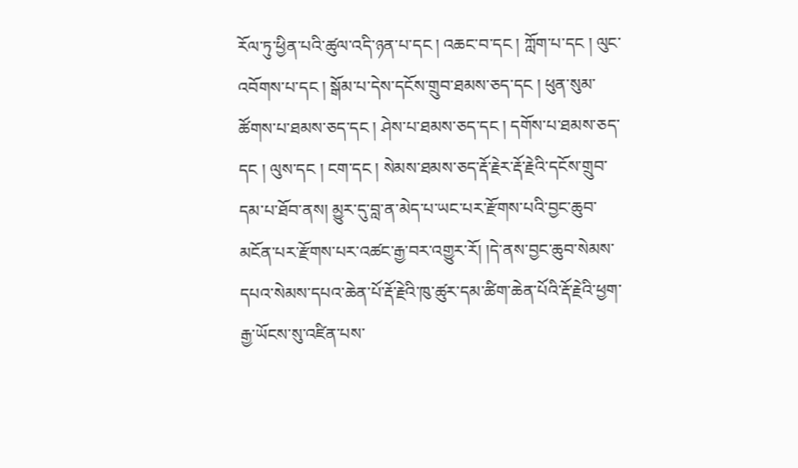རོལ་ཏུ་ཕྱིན་པའི་ཚུལ་འདི་ཉན་པ་དང ། འཆང་བ་དང ། ཀློག་པ་དང ། ལུང་འབོགས་པ་དང ། སྒོམ་པ་དེས་དངོས་གྲུབ་ཐམས་ཅད་དང ། ཕུན་སུམ་ཚོགས་པ་ཐམས་ཅད་དང ། ཤེས་པ་ཐམས་ཅད་དང ། དགོས་པ་ཐམས་ཅད་དང ། ལུས་དང ། ངག་དང ། སེམས་ཐམས་ཅད་རྡོ་རྗེར་རྡོ་རྗེའི་དངོས་གྲུབ་དམ་པ་ཐོབ་ནས། མྱུར་དུ་བླ་ན་མེད་པ་ཡང་པར་རྫོགས་པའི་བྱང་ཆུབ་མངོན་པར་རྫོགས་པར་འཚང་རྒྱ་བར་འགྱུར་རོ། །དེ་ནས་བྱང་ཆུབ་སེམས་དཔའ་སེམས་དཔའ་ཆེན་པོ་རྡོ་རྗེའི་ཁུ་ཚུར་དམ་ཚིག་ཆེན་པོའི་རྡོ་རྗེའི་ཕྱག་རྒྱ་ཡོངས་སུ་འཛིན་པས་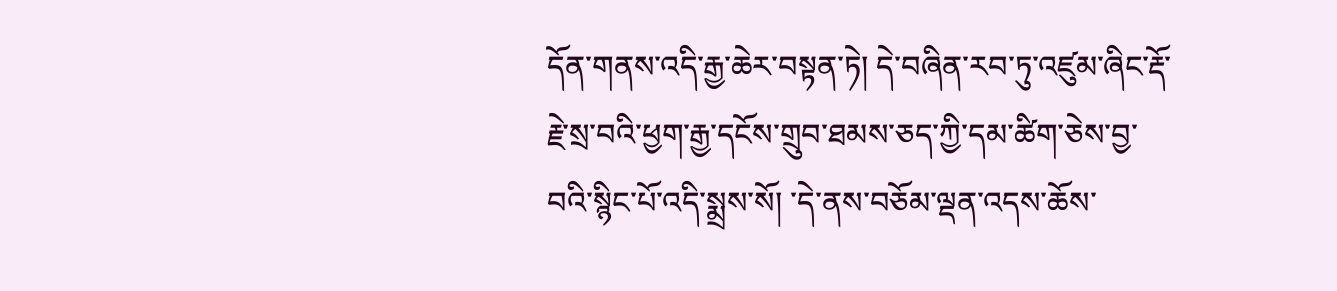དོན་གནས་འདི་རྒྱ་ཆེར་བསྟན་ཏེ། དེ་བཞིན་རབ་ཏུ་འཛུམ་ཞིང་རྡོ་རྗེ་སྲ་བའི་ཕྱག་རྒྱ་དངོས་གྲུབ་ཐམས་ཅད་ཀྱི་དམ་ཚིག་ཅེས་བྱ་བའི་སྙིང་པོ་འདི་སྨྲས་སོ། ་དེ་ནས་བཅོམ་ལྡན་འདས་ཆོས་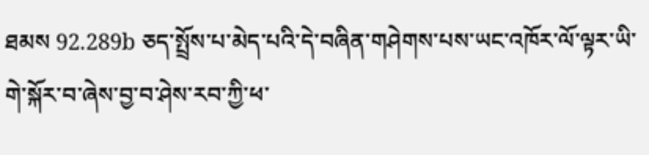ཐམས 92.289b ཅད་སྤྲོས་པ་མེད་པའི་དེ་བཞིན་གཤེགས་པས་ཡང་འཁོར་ལོ་ལྟར་ཡི་གེ་སྐོར་བ་ཞེས་བྱ་བ་ཤེས་རབ་ཀྱི་ཕ་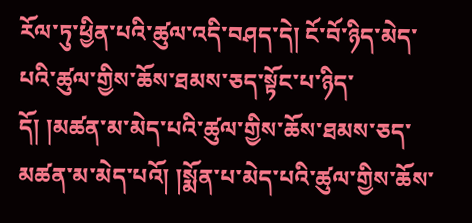རོལ་ཏུ་ཕྱིན་པའི་ཚུལ་འདི་བཤད་དེ། ངོ་བོ་ཉིད་མེད་པའི་ཚུལ་གྱིས་ཆོས་ཐམས་ཅད་སྟོང་པ་ཉིད་དོ། །མཚན་མ་མེད་པའི་ཚུལ་གྱིས་ཆོས་ཐམས་ཅད་མཚན་མ་མེད་པའོ། །སྨོན་པ་མེད་པའི་ཚུལ་གྱིས་ཆོས་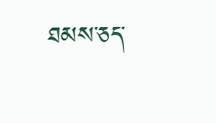ཐམས་ཅད་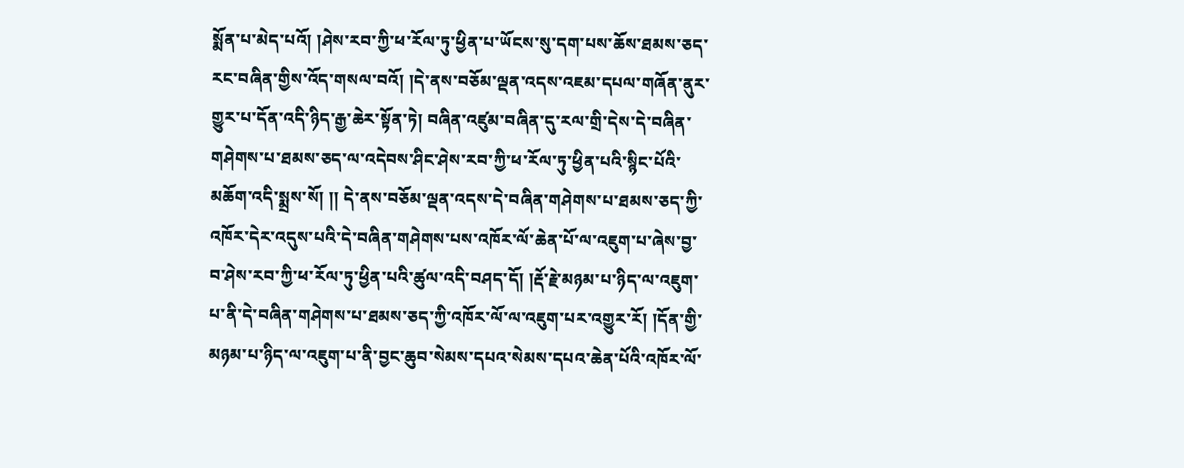སྨོན་པ་མེད་པའོ། །ཤེས་རབ་ཀྱི་ཕ་རོལ་ཏུ་ཕྱིན་པ་ཡོངས་སུ་དག་པས་ཆོས་ཐམས་ཅད་རང་བཞིན་གྱིས་འོད་གསལ་བའོ། །དེ་ནས་བཅོམ་ལྡན་འདས་འཇམ་དཔལ་གཞོན་ནུར་གྱུར་པ་དོན་འདི་ཉིད་རྒྱ་ཆེར་སྟོན་ཏེ། བཞིན་འཛུམ་བཞིན་དུ་རལ་གྲི་དེས་དེ་བཞིན་གཤེགས་པ་ཐམས་ཅད་ལ་འདེབས་ཤིང་ཤེས་རབ་ཀྱི་ཕ་རོལ་ཏུ་ཕྱིན་པའི་སྙིང་པོའི་མཆོག་འདི་སྨྲས་སོ། །། དེ་ནས་བཅོམ་ལྡན་འདས་དེ་བཞིན་གཤེགས་པ་ཐམས་ཅད་ཀྱི་འཁོར་དེར་འདུས་པའི་དེ་བཞིན་གཤེགས་པས་འཁོར་ལོ་ཆེན་པོ་ལ་འཇུག་པ་ཞེས་བྱ་བ་ཤེས་རབ་ཀྱི་ཕ་རོལ་ཏུ་ཕྱིན་པའི་ཚུལ་འདི་བཤད་དོ། །རྡོ་རྗེ་མཉམ་པ་ཉིད་ལ་འཇུག་པ་ནི་དེ་བཞིན་གཤེགས་པ་ཐམས་ཅད་ཀྱི་འཁོར་ལོ་ལ་འཇུག་པར་འགྱུར་རོ། །དོན་གྱི་མཉམ་པ་ཉིད་ལ་འཇུག་པ་ནི་བྱང་ཆུབ་སེམས་དཔའ་སེམས་དཔའ་ཆེན་པོའི་འཁོར་ལོ་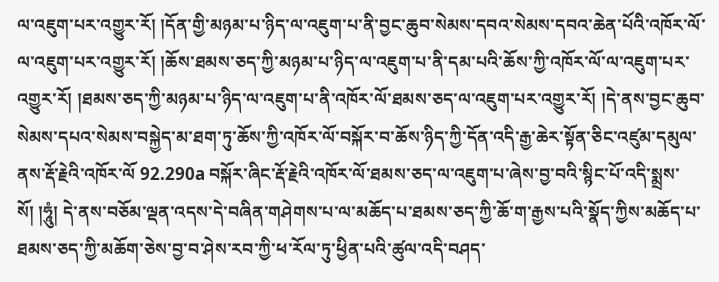ལ་འཇུག་པར་འགྱུར་རོ། །དོན་གྱི་མཉམ་པ་ཉིད་ལ་འཇུག་པ་ནི་བྱང་ཆུབ་སེམས་དབའ་སེམས་དབའ་ཆེན་པོའི་འཁོར་ལོ་ལ་འཇུག་པར་འགྱུར་རོ། །ཆོས་ཐམས་ཅད་ཀྱི་མཉམ་པ་ཉིད་ལ་འཇུག་པ་ནི་དམ་པའི་ཆོས་ཀྱི་འཁོར་ལོ་ལ་འཇུག་པར་འགྱུར་རོ། །ཐམས་ཅད་ཀྱི་མཉམ་པ་ཉིད་ལ་འཇུག་པ་ནི་འཁོར་ལོ་ཐམས་ཅད་ལ་འཇུག་པར་འགྱུར་རོ། །དེ་ནས་བྱང་ཆུབ་སེམས་དཔའ་སེམས་བསྐྱེད་མ་ཐག་ཏུ་ཆོས་ཀྱི་འཁོར་ལོ་བསྐོར་བ་ཆོས་ཉིད་ཀྱི་དོན་འདི་རྒྱ་ཆེར་སྟོན་ཅིང་འཛུམ་དམུལ་ནས་རྡོ་རྗེའི་འཁོར་ལོ 92.290a བསྐོར་ཞིང་རྡོ་རྗེའི་འཁོར་ལོ་ཐམས་ཅད་ལ་འཇུག་པ་ཞེས་བྱ་བའི་སྙིང་པོ་འདི་སྨྲས་སོ། །ཧཱུཾ། དེ་ནས་བཅོམ་ལྡན་འདས་དེ་བཞིན་གཤེགས་པ་ལ་མཆོད་པ་ཐམས་ཅད་ཀྱི་ཆོ་ག་རྒྱས་པའི་སྣོད་ཀྱིས་མཆོད་པ་ཐམས་ཅད་ཀྱི་མཆོག་ཅེས་བྱ་བ་ཤེས་རབ་ཀྱི་ཕ་རོལ་ཏུ་ཕྱིན་པའི་ཚུལ་འདི་བཤད་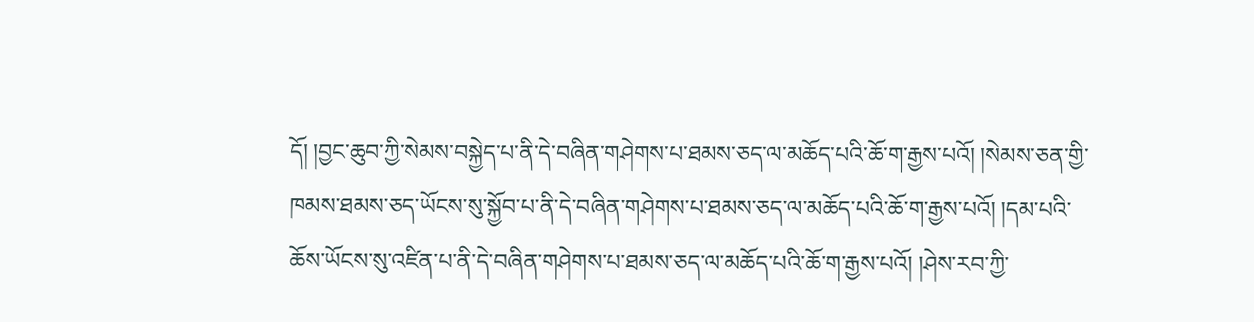དོ། །བྱང་ཆུབ་ཀྱི་སེམས་བསྐྱེད་པ་ནི་དེ་བཞིན་གཤེགས་པ་ཐམས་ཅད་ལ་མཆོད་པའི་ཆོ་ག་རྒྱས་པའོ། །སེམས་ཅན་གྱི་ཁམས་ཐམས་ཅད་ཡོངས་སུ་སྐྱོབ་པ་ནི་དེ་བཞིན་གཤེགས་པ་ཐམས་ཅད་ལ་མཆོད་པའི་ཆོ་ག་རྒྱས་པའོ། །དམ་པའི་ཆོས་ཡོངས་སུ་འཛིན་པ་ནི་དེ་བཞིན་གཤེགས་པ་ཐམས་ཅད་ལ་མཆོད་པའི་ཆོ་ག་རྒྱས་པའོ། །ཤེས་རབ་ཀྱི་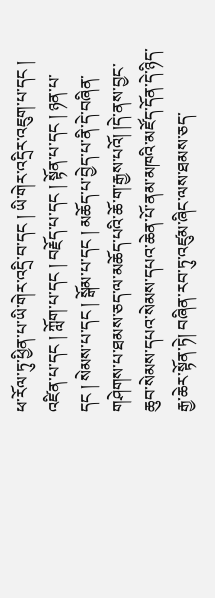ཕ་རོལ་ཏུ་ཕྱིན་པ་ཡི་གེར་འདྲི་བ་དང ། ཡི་གེར་འདྲིར་འཇུག་པ་དང ། འཛིན་པ་དང ། ཀློག་པ་དང ། བརྗོད་པ་དང ། སྟོན་པ་དང ། ཉན་པ་དང ། སེམས་པ་དང ། སྒོམ་པ་དང ། མཆོད་པ་བྱེད་པ་ནི་དེ་བཞིན་གཤེགས་པ་ཐམས་ཅད་ལ་མཆོད་པའི་ཆོ་ག་རྒྱས་པའོ། །དེ་ནས་བྱང་ཆུབ་སེམས་དཔའ་སེམས་དཔའ་ཆེན་པོ་ནམ་མཁའི་མཛོད་དོན་དེ་ཉིད་རྒྱ་ཆེར་སྟོན་ཏེ། བཞིན་རབ་ཏུ་འཛུམ་ཞིང་ལས་ཐམས་ཅད་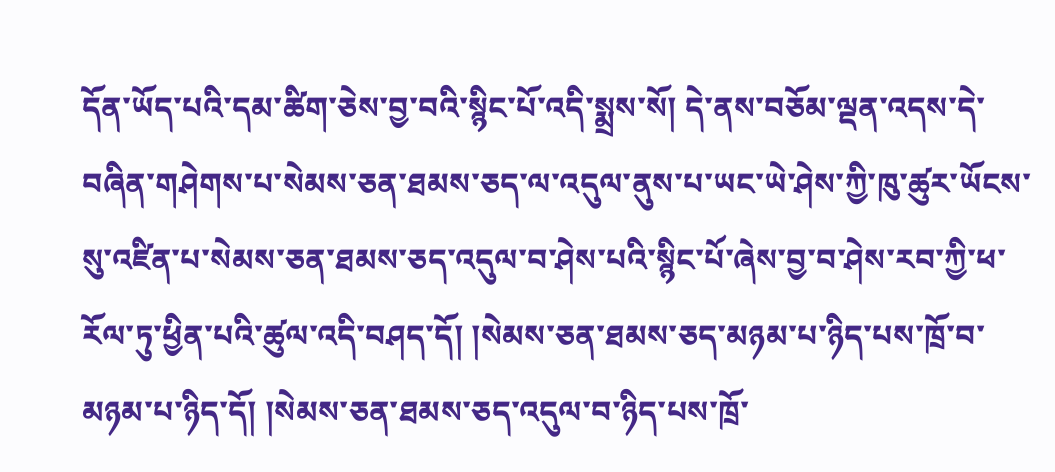དོན་ཡོད་པའི་དམ་ཚིག་ཅེས་བྱ་བའི་སྙིང་པོ་འདི་སྨྲས་སོ། དེ་ནས་བཅོམ་ལྡན་འདས་དེ་བཞིན་གཤེགས་པ་སེམས་ཅན་ཐམས་ཅད་ལ་འདུལ་ནུས་པ་ཡང་ཡེ་ཤེས་ཀྱི་ཁུ་ཚུར་ཡོངས་སུ་འཛིན་པ་སེམས་ཅན་ཐམས་ཅད་འདུལ་བ་ཤེས་པའི་སྙིང་པོ་ཞེས་བྱ་བ་ཤེས་རབ་ཀྱི་ཕ་རོལ་ཏུ་ཕྱིན་པའི་ཚུལ་འདི་བཤད་དོ། །སེམས་ཅན་ཐམས་ཅད་མཉམ་པ་ཉིད་པས་ཁྲོ་བ་མཉམ་པ་ཉིད་དོ། །སེམས་ཅན་ཐམས་ཅད་འདུལ་བ་ཉིད་པས་ཁྲོ་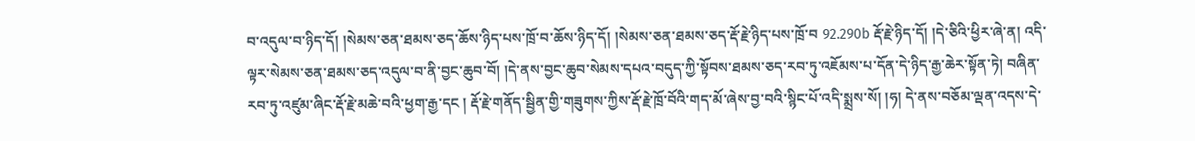བ་འདུལ་བ་ཉིད་དོ། །སེམས་ཅན་ཐམས་ཅད་ཆོས་ཉིད་པས་ཁྲོ་བ་ཆོས་ཉིད་དོ། །སེམས་ཅན་ཐམས་ཅད་རྡོ་རྗེ་ཉིད་པས་ཁྲོ་བ 92.290b རྡོ་རྗེ་ཉིད་དོ། །དེ་ཅིའི་ཕྱིར་ཞེ་ན། འདི་ལྟར་སེམས་ཅན་ཐམས་ཅད་འདུལ་བ་ནི་བྱང་ཆུབ་བོ། །དེ་ནས་བྱང་ཆུབ་སེམས་དཔའ་བདུད་ཀྱི་སྟོབས་ཐམས་ཅད་རབ་ཏུ་འཇོམས་པ་དོན་དེ་ཉིད་རྒྱ་ཆེར་སྟོན་ཏེ། བཞིན་རབ་ཏུ་འཛུམ་ཞིང་རྡོ་རྗེ་མཆེ་བའི་ཕྱག་རྒྱ་དང ། རྡོ་རྗེ་གནོད་སྦྱིན་གྱི་གཟུགས་ཀྱིས་རྡོ་རྗེ་ཁྲོ་བོའི་གད་མོ་ཞེས་བྱ་བའི་སྙིང་པོ་འདི་སྨྲས་སོ། །ཧ། དེ་ནས་བཅོམ་ལྡན་འདས་དེ་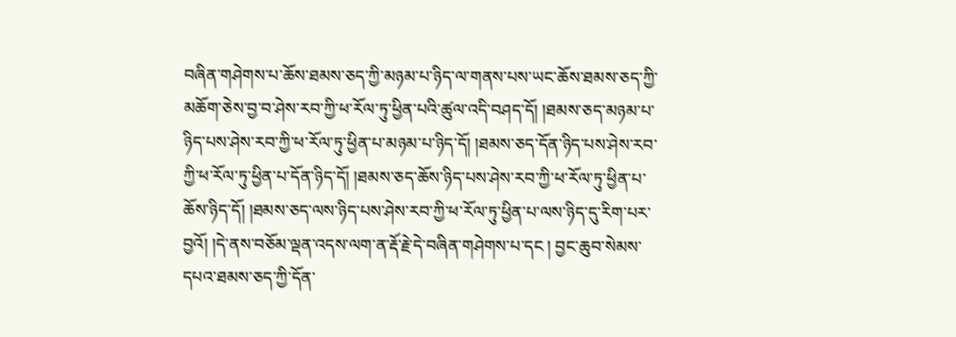བཞིན་གཤེགས་པ་ཆོས་ཐམས་ཅད་ཀྱི་མཉམ་པ་ཉིད་ལ་གནས་པས་ཡང་ཆོས་ཐམས་ཅད་ཀྱི་མཆོག་ཅེས་བྱ་བ་ཤེས་རབ་ཀྱི་ཕ་རོལ་ཏུ་ཕྱིན་པའི་ཚུལ་འདི་བཤད་དོ། །ཐམས་ཅད་མཉམ་པ་ཉིད་པས་ཤེས་རབ་ཀྱི་ཕ་རོལ་ཏུ་ཕྱིན་པ་མཉམ་པ་ཉིད་དོ། །ཐམས་ཅད་དོན་ཉིད་པས་ཤེས་རབ་ཀྱི་ཕ་རོལ་ཏུ་ཕྱིན་པ་དོན་ཉིད་དོ། །ཐམས་ཅད་ཆོས་ཉིད་པས་ཤེས་རབ་ཀྱི་ཕ་རོལ་ཏུ་ཕྱིན་པ་ཆོས་ཉིད་དོ། །ཐམས་ཅད་ལས་ཉིད་པས་ཤེས་རབ་ཀྱི་ཕ་རོལ་ཏུ་ཕྱིན་པ་ལས་ཉིད་དུ་རིག་པར་བྱའོ། །དེ་ནས་བཅོམ་ལྡན་འདས་ལག་ན་རྡོ་རྗེ་དེ་བཞིན་གཤེགས་པ་དང ། བྱང་ཆུབ་སེམས་དཔའ་ཐམས་ཅད་ཀྱི་དོན་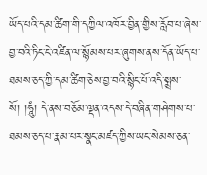ཡོད་པའི་དམ་ཚིག་གི་དཀྱིལ་འཁོར་བྱིན་གྱིས་རློབ་པ་ཞེས་བྱ་བའི་ཏིང་ངེ་འཛིན་ལ་སྙོམས་པར་ཞུགས་ནས་དོན་ཡོད་པ་ཐམས་ཅད་ཀྱི་དམ་ཚིག་ཅེས་བྱ་བའི་སྙིང་པོ་འདི་སྨྲས་སོ། །ཧཱུཾ། དེ་ནས་བཅོམ་ལྡན་འདས་དེ་བཞིན་གཤེགས་པ་ཐམས་ཅད་པ་རྣམ་པར་སྣང་མཛད་ཀྱིས་ཡང་སེམས་ཅན་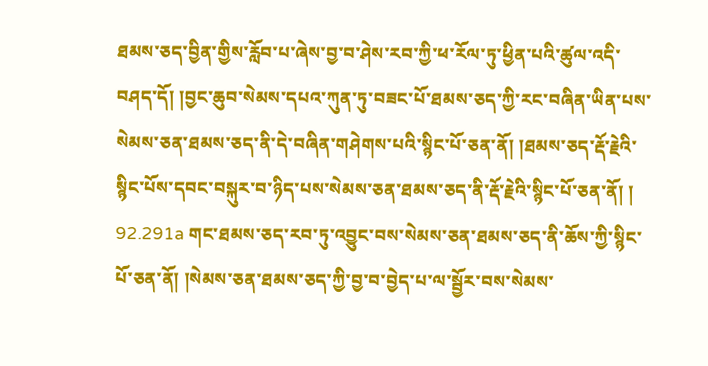ཐམས་ཅད་བྱིན་གྱིས་རློབ་པ་ཞེས་བྱ་བ་ཤེས་རབ་ཀྱི་ཕ་རོལ་ཏུ་ཕྱིན་པའི་ཚུལ་འདི་བཤད་དོ། །བྱང་ཆུབ་སེམས་དཔའ་ཀུན་ཏུ་བཟང་པོ་ཐམས་ཅད་ཀྱི་རང་བཞིན་ཡིན་པས་སེམས་ཅན་ཐམས་ཅད་ནི་དེ་བཞིན་གཤེགས་པའི་སྙིང་པོ་ཅན་ནོ། །ཐམས་ཅད་རྡོ་རྗེའི་སྙིང་པོས་དབང་བསྐུར་བ་ཉིད་པས་སེམས་ཅན་ཐམས་ཅད་ནི་རྡོ་རྗེའི་སྙིང་པོ་ཅན་ནོ། ། 92.291a གང་ཐམས་ཅད་རབ་ཏུ་འབྱུང་བས་སེམས་ཅན་ཐམས་ཅད་ནི་ཆོས་ཀྱི་སྙིང་པོ་ཅན་ནོ། །སེམས་ཅན་ཐམས་ཅད་ཀྱི་བྱ་བ་བྱེད་པ་ལ་སྦྱོར་བས་སེམས་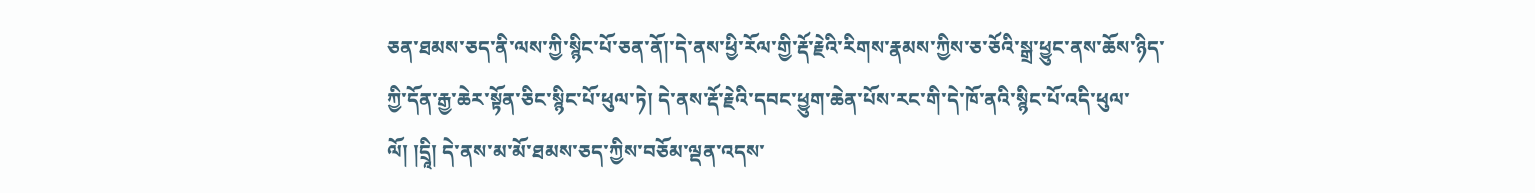ཅན་ཐམས་ཅད་ནི་ལས་ཀྱི་སྙིང་པོ་ཅན་ནོ།་དེ་ནས་ཕྱི་རོལ་གྱི་རྡོ་རྗེའི་རིགས་རྣམས་ཀྱིས་ཅ་ཅོའི་སྒྲ་ཕྱུང་ནས་ཆོས་ཉིད་ཀྱི་དོན་རྒྱ་ཆེར་སྟོན་ཅིང་སྙིང་པོ་ཕུལ་ཏེ། དེ་ནས་རྡོ་རྗེའི་དབང་ཕྱུག་ཆེན་པོས་རང་གི་དེ་ཁོ་ནའི་སྙིང་པོ་འདི་ཕུལ་ལོ། །དྲཱི། དེ་ནས་མ་མོ་ཐམས་ཅད་ཀྱིས་བཅོམ་ལྡན་འདས་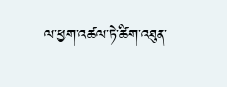ལ་ཕྱག་འཚལ་ཏེ་ཚིག་འཐུན་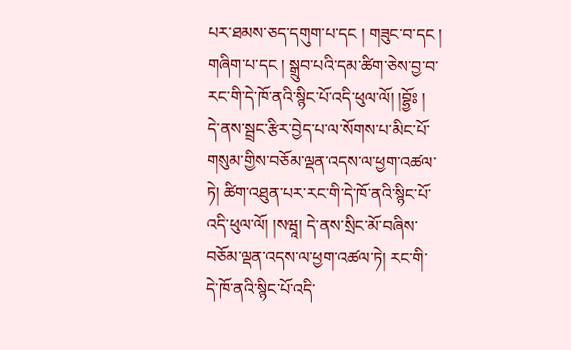པར་ཐམས་ཅད་དགུག་པ་དང ། གཟུང་བ་དང ། གཞིག་པ་དང ། སྒྲུབ་པའི་དམ་ཚིག་ཅེས་བྱ་བ་རང་གི་དེ་ཁོ་ནའི་སྙིང་པོ་འདི་ཕུལ་ལོ། །བྷྱོཿ ། དེ་ནས་སྦྲང་རྩིར་བྱེད་པ་ལ་སོགས་པ་མིང་པོ་གསུམ་གྱིས་བཅོམ་ལྡན་འདས་ལ་ཕྱག་འཚལ་ཏེ། ཚིག་འཐུན་པར་རང་གི་དེ་ཁོ་ནའི་སྙིང་པོ་འདི་ཕུལ་ལོ། །སཝཱ། དེ་ནས་སྲིང་མོ་བཞིས་བཅོམ་ལྡན་འདས་ལ་ཕྱག་འཚལ་ཏེ། རང་གི་དེ་ཁོ་ནའི་སྙིང་པོ་འདི་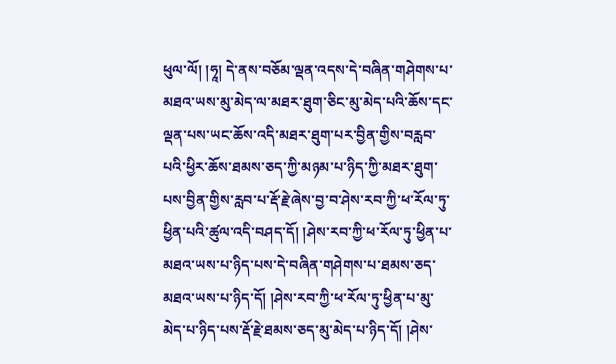ཕུལ་ལོ། །ཧཱ། དེ་ནས་བཅོམ་ལྡན་འདས་དེ་བཞིན་གཤེགས་པ་མཐའ་ཡས་མུ་མེད་ལ་མཐར་ཐུག་ཅིང་མུ་མེད་པའི་ཆོས་དང་ལྡན་པས་ཡང་ཆོས་འདི་མཐར་ཐུག་པར་བྱིན་གྱིས་བརླབ་པའི་ཕྱིར་ཆོས་ཐམས་ཅད་ཀྱི་མཉམ་པ་ཉིད་ཀྱི་མཐར་ཐུག་པས་བྱིན་གྱིས་རླབ་པ་རྡོ་རྗེ་ཞེས་བྱ་བ་ཤེས་རབ་ཀྱི་ཕ་རོལ་ཏུ་ཕྱིན་པའི་ཚུལ་འདི་བཤད་དོ། །ཤེས་རབ་ཀྱི་ཕ་རོལ་ཏུ་ཕྱིན་པ་མཐའ་ཡས་པ་ཉིད་པས་དེ་བཞིན་གཤེགས་པ་ཐམས་ཅད་མཐའ་ཡས་པ་ཉིད་དོ། །ཤེས་རབ་ཀྱི་ཕ་རོལ་ཏུ་ཕྱིན་པ་མུ་མེད་པ་ཉིད་པས་རྡོ་རྗེ་ཐམས་ཅད་མུ་མེད་པ་ཉིད་དོ། །ཤེས་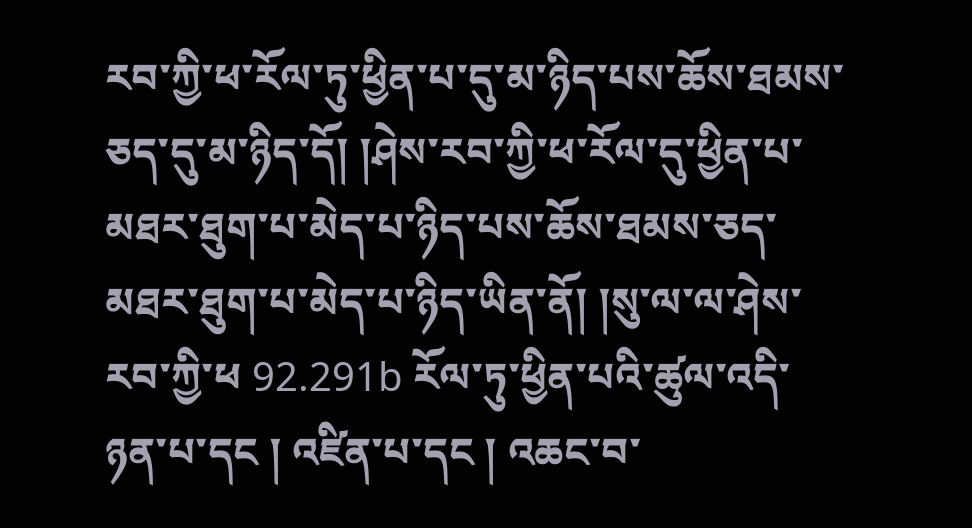རབ་ཀྱི་ཕ་རོལ་ཏུ་ཕྱིན་པ་དུ་མ་ཉིད་པས་ཆོས་ཐམས་ཅད་དུ་མ་ཉིད་དོ། །ཤེས་རབ་ཀྱི་ཕ་རོལ་དུ་ཕྱིན་པ་མཐར་ཐུག་པ་མེད་པ་ཉིད་པས་ཆོས་ཐམས་ཅད་མཐར་ཐུག་པ་མེད་པ་ཉིད་ཡིན་ནོ། །སུ་ལ་ལ་ཤེས་རབ་ཀྱི་ཕ 92.291b རོལ་ཏུ་ཕྱིན་པའི་ཚུལ་འདི་ཉན་པ་དང ། འཛིན་པ་དང ། འཆང་བ་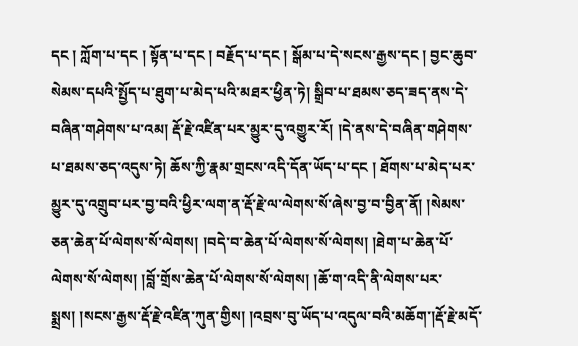དང ། ཀློག་པ་དང ། སྟོན་པ་དང ། བརྗོད་པ་དང ། སྒོམ་པ་དེ་སངས་རྒྱས་དང ། བྱང་ཆུབ་སེམས་དཔའི་སྤྱོད་པ་ཐུག་པ་མེད་པའི་མཐར་ཕྱིན་ཏེ། སྒྲིབ་པ་ཐམས་ཅད་ཟད་ནས་དེ་བཞིན་གཤེགས་པ་འམ། རྡོ་རྗེ་འཛིན་པར་མྱུར་དུ་འགྱུར་རོ། །དེ་ནས་དེ་བཞིན་གཤེགས་པ་ཐམས་ཅད་འདུས་ཏེ། ཆོས་ཀྱི་རྣམ་གྲངས་འདི་དོན་ཡོད་པ་དང ། ཐོགས་པ་མེད་པར་མྱུར་དུ་འགྲུབ་པར་བྱ་བའི་ཕྱིར་ལག་ན་རྡོ་རྗེ་ལ་ལེགས་སོ་ཞེས་བྱ་བ་བྱིན་ནོ། །སེམས་ཅན་ཆེན་པོ་ལེགས་སོ་ལེགས། །བདེ་བ་ཆེན་པོ་ལེགས་སོ་ལེགས། །ཐེག་པ་ཆེན་པོ་ལེགས་སོ་ལེགས། །བློ་གྲོས་ཆེན་པོ་ལེགས་སོ་ལེགས། །ཆོ་ག་འདི་ནི་ལེགས་པར་སྨྲས། །སངས་རྒྱས་རྡོ་རྗེ་འཛིན་ཀུན་གྱིས། །འབྲས་བུ་ཡོད་པ་འདུལ་བའི་མཆོག་།རྡོ་རྗེ་མདོ་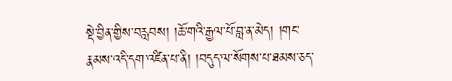སྡེ་བྱིན་གྱིས་བརླབས། །ཆོ་གའི་རྒྱལ་པོ་བླ་ན་མེད། །གང་རྣམས་འདི་དག་འཛིན་པ་ནི། །བདུད་ལ་སོགས་པ་ཐམས་ཅད་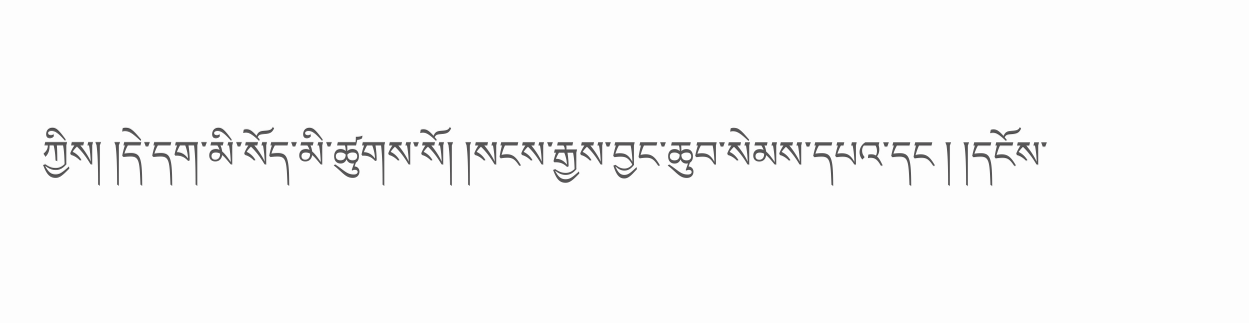ཀྱིས། །དེ་དག་མི་སོད་མི་ཚུགས་སོ། །སངས་རྒྱས་བྱང་ཆུབ་སེམས་དཔའ་དང ། །དངོས་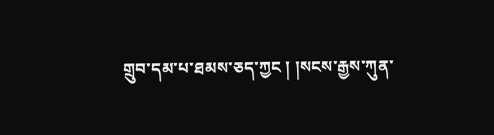གྲུབ་དམ་པ་ཐམས་ཅད་ཀྱང ། །སངས་རྒྱས་ཀུན་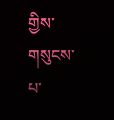གྱིས་གསུངས་པ་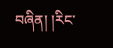བཞིན། །རིང་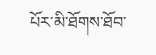པོར་མི་ཐོགས་ཐོབ་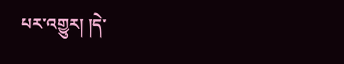པར་འགྱུར། །དེ་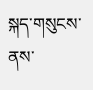སྐད་གསུངས་ནས་